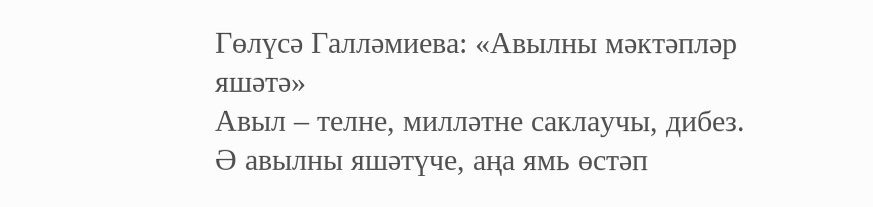Гөлүсә Галләмиева: «Авылны мәктәпләр яшәтә»
Авыл – телне, милләтне саклаучы, дибез. Ә авылны яшәтүче, аңа ямь өстәп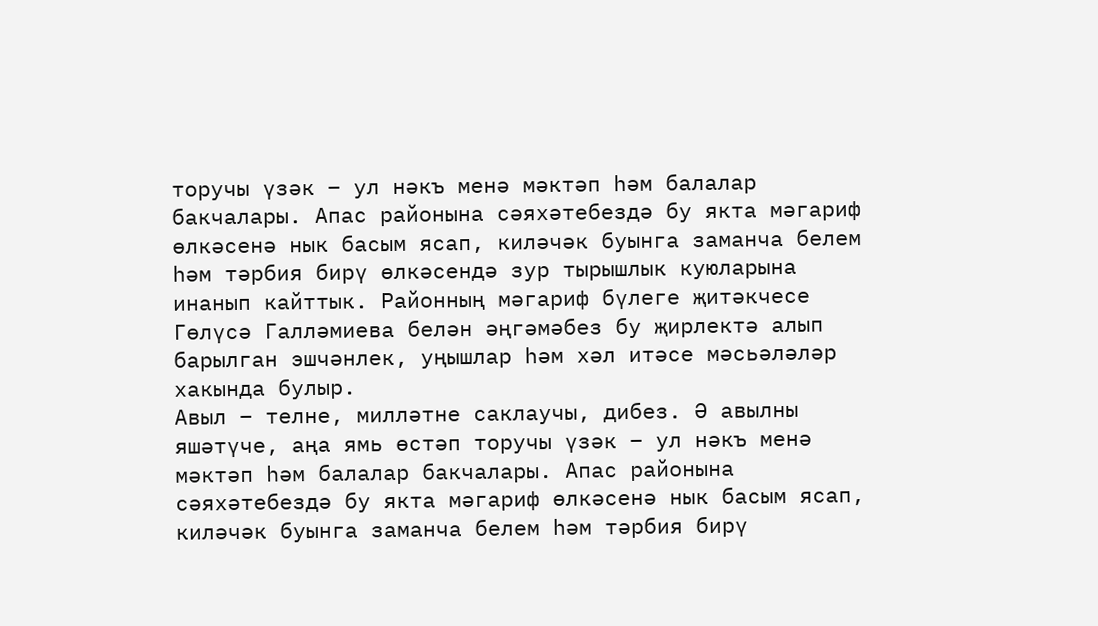торучы үзәк – ул нәкъ менә мәктәп һәм балалар бакчалары. Апас районына сәяхәтебездә бу якта мәгариф өлкәсенә нык басым ясап, киләчәк буынга заманча белем һәм тәрбия бирү өлкәсендә зур тырышлык куюларына инанып кайттык. Районның мәгариф бүлеге җитәкчесе Гөлүсә Галләмиева белән әңгәмәбез бу җирлектә алып барылган эшчәнлек, уңышлар һәм хәл итәсе мәсьәләләр хакында булыр.
Авыл – телне, милләтне саклаучы, дибез. Ә авылны яшәтүче, аңа ямь өстәп торучы үзәк – ул нәкъ менә мәктәп һәм балалар бакчалары. Апас районына сәяхәтебездә бу якта мәгариф өлкәсенә нык басым ясап, киләчәк буынга заманча белем һәм тәрбия бирү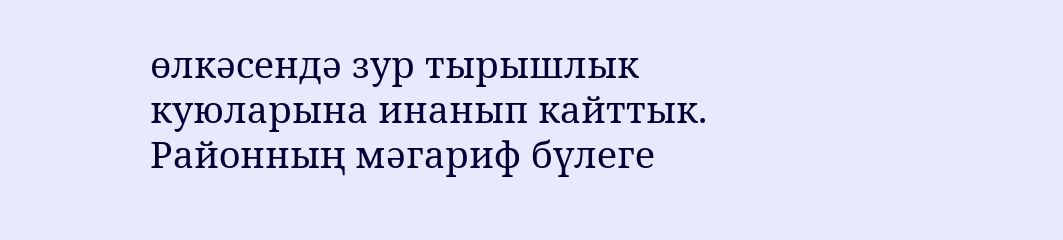өлкәсендә зур тырышлык куюларына инанып кайттык. Районның мәгариф бүлеге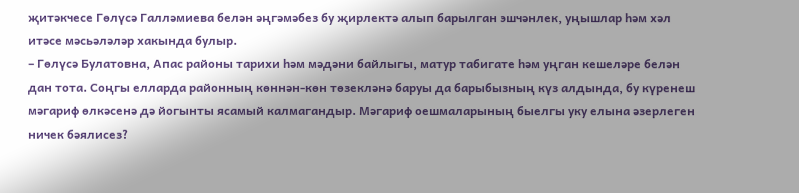җитәкчесе Гөлүсә Галләмиева белән әңгәмәбез бу җирлектә алып барылган эшчәнлек, уңышлар һәм хәл итәсе мәсьәләләр хакында булыр.
– Гөлүсә Булатовна, Апас районы тарихи һәм мәдәни байлыгы, матур табигате һәм уңган кешеләре белән дан тота. Соңгы елларда районның көннән-көн төзекләнә баруы да барыбызның күз алдында, бу күренеш мәгариф өлкәсенә дә йогынты ясамый калмагандыр. Мәгариф оешмаларының быелгы уку елына әзерлеген ничек бәялисез?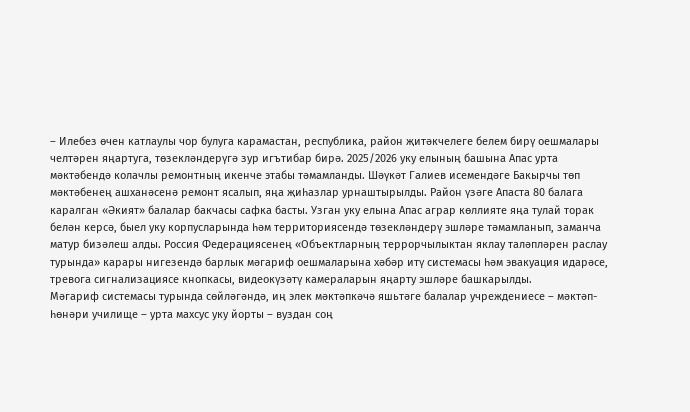– Илебез өчен катлаулы чор булуга карамастан, республика, район җитәкчелеге белем бирү оешмалары челтәрен яңартуга, төзекләндерүгә зур игътибар бирә. 2025/2026 уку елының башына Апас урта мәктәбендә колачлы ремонтның икенче этабы тәмамланды. Шәүкәт Галиев исемендәге Бакырчы төп мәктәбенең ашханәсенә ремонт ясалып, яңа җиһазлар урнаштырылды. Район үзәге Апаста 80 балага каралган «Әкият» балалар бакчасы сафка басты. Узган уку елына Апас аграр көллияте яңа тулай торак белән керсә, быел уку корпусларында һәм территориясендә төзекләндерү эшләре тәмамланып, заманча матур бизәлеш алды. Россия Федерациясенең «Объектларның террорчылыктан яклау таләпләрен раслау турында» карары нигезендә барлык мәгариф оешмаларына хәбәр итү системасы һәм эвакуация идарәсе, тревога сигнализациясе кнопкасы, видеокүзәтү камераларын яңарту эшләре башкарылды.
Мәгариф системасы турында сөйләгәндә, иң элек мәктәпкәчә яшьтәге балалар учреждениесе – мәктәп-һөнәри училище – урта махсус уку йорты – вуздан соң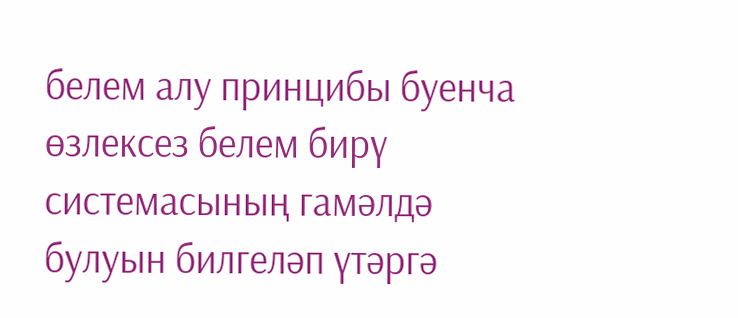белем алу принцибы буенча өзлексез белем бирү системасының гамәлдә булуын билгеләп үтәргә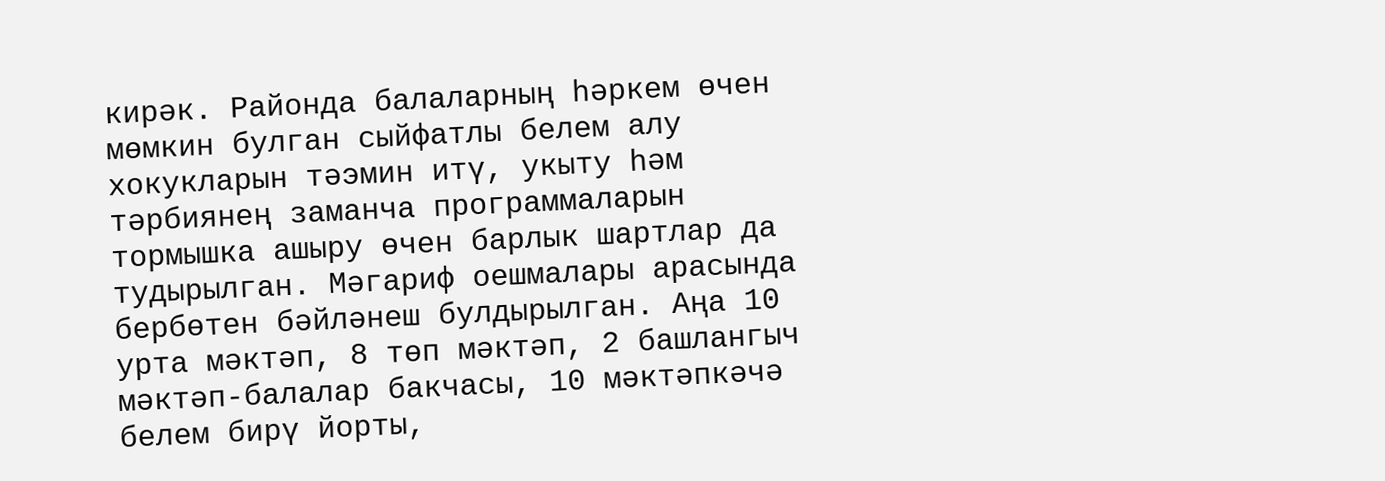кирәк. Районда балаларның һәркем өчен мөмкин булган сыйфатлы белем алу хокукларын тәэмин итү, укыту һәм тәрбиянең заманча программаларын тормышка ашыру өчен барлык шартлар да тудырылган. Мәгариф оешмалары арасында бербөтен бәйләнеш булдырылган. Аңа 10 урта мәктәп, 8 төп мәктәп, 2 башлангыч мәктәп-балалар бакчасы, 10 мәктәпкәчә белем бирү йорты,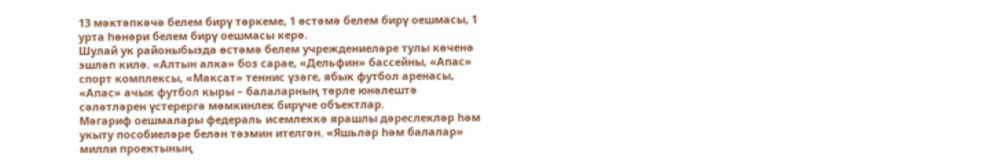13 мәктәпкәчә белем бирү төркеме, 1 өстәмә белем бирү оешмасы, 1 урта һөнәри белем бирү оешмасы керә.
Шулай ук районыбызда өстәмә белем учреждениеләре тулы көченә эшләп килә. «Алтын алка» боз сарае, «Дельфин» бассейны, «Апас» спорт комплексы, «Максат» теннис үзәге, ябык футбол аренасы, «Апас» ачык футбол кыры – балаларның төрле юнәлештә сәләтләрен үстерергә мөмкинлек бирүче объектлар.
Мәгариф оешмалары федераль исемлеккә ярашлы дәреслекләр һәм укыту пособиеләре белән тәэмин ителгән. «Яшьләр һәм балалар» милли проектының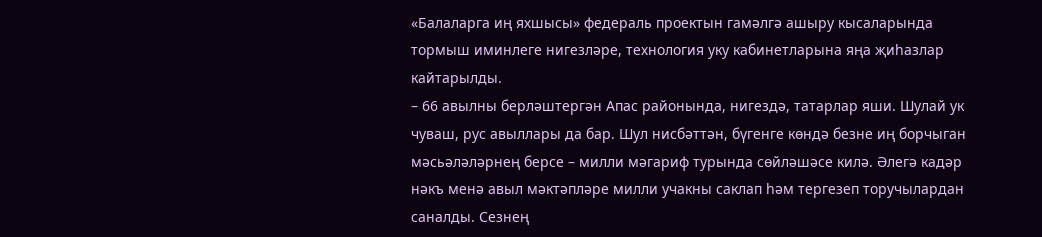«Балаларга иң яхшысы» федераль проектын гамәлгә ашыру кысаларында тормыш иминлеге нигезләре, технология уку кабинетларына яңа җиһазлар кайтарылды.
– 66 авылны берләштергән Апас районында, нигездә, татарлар яши. Шулай ук чуваш, рус авыллары да бар. Шул нисбәттән, бүгенге көндә безне иң борчыган мәсьәләләрнең берсе – милли мәгариф турында сөйләшәсе килә. Әлегә кадәр нәкъ менә авыл мәктәпләре милли учакны саклап һәм тергезеп торучылардан саналды. Сезнең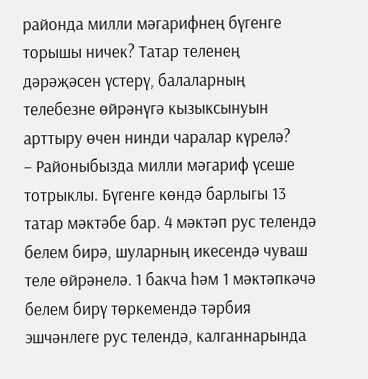районда милли мәгарифнең бүгенге торышы ничек? Татар теленең дәрәҗәсен үстерү, балаларның телебезне өйрәнүгә кызыксынуын арттыру өчен нинди чаралар күрелә?
– Районыбызда милли мәгариф үсеше тотрыклы. Бүгенге көндә барлыгы 13 татар мәктәбе бар. 4 мәктәп рус телендә белем бирә, шуларның икесендә чуваш теле өйрәнелә. 1 бакча һәм 1 мәктәпкәчә белем бирү төркемендә тәрбия эшчәнлеге рус телендә, калганнарында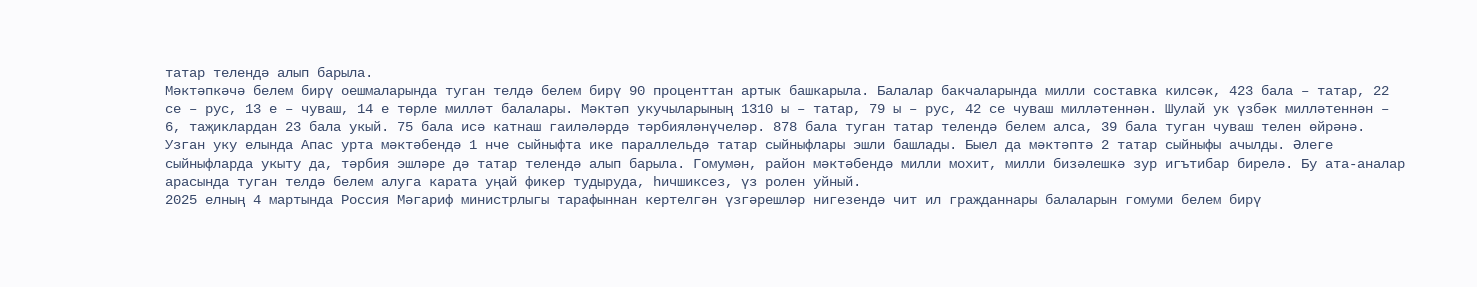татар телендә алып барыла.
Мәктәпкәчә белем бирү оешмаларында туган телдә белем бирү 90 проценттан артык башкарыла. Балалар бакчаларында милли составка килсәк, 423 бала – татар, 22 се – рус, 13 е – чуваш, 14 е төрле милләт балалары. Мәктәп укучыларының 1310 ы – татар, 79 ы – рус, 42 се чуваш милләтеннән. Шулай ук үзбәк милләтеннән – 6, таҗиклардан 23 бала укый. 75 бала исә катнаш гаиләләрдә тәрбияләнүчеләр. 878 бала туган татар телендә белем алса, 39 бала туган чуваш телен өйрәнә.
Узган уку елында Апас урта мәктәбендә 1 нче сыйныфта ике параллельдә татар сыйныфлары эшли башлады. Быел да мәктәптә 2 татар сыйныфы ачылды. Әлеге сыйныфларда укыту да, тәрбия эшләре дә татар телендә алып барыла. Гомумән, район мәктәбендә милли мохит, милли бизәлешкә зур игътибар бирелә. Бу ата-аналар арасында туган телдә белем алуга карата уңай фикер тудыруда, һичшиксез, үз ролен уйный.
2025 елның 4 мартында Россия Мәгариф министрлыгы тарафыннан кертелгән үзгәрешләр нигезендә чит ил гражданнары балаларын гомуми белем бирү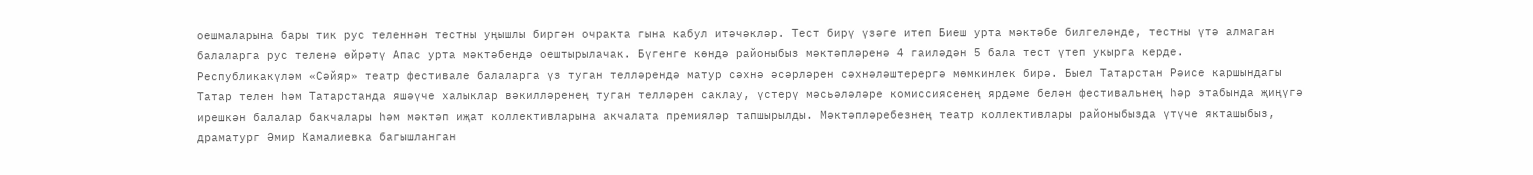оешмаларына бары тик рус теленнән тестны уңышлы биргән очракта гына кабул итәчәкләр. Тест бирү үзәге итеп Биеш урта мәктәбе билгеләнде, тестны үтә алмаган балаларга рус теленә өйрәтү Апас урта мәктәбендә оештырылачак. Бүгенге көндә районыбыз мәктәпләренә 4 гаиләдән 5 бала тест үтеп укырга керде.
Республикакүләм «Сәйяр» театр фестивале балаларга үз туган телләрендә матур сәхнә әсәрләрен сәхнәләштерергә мөмкинлек бирә. Быел Татарстан Рәисе каршындагы Татар телен һәм Татарстанда яшәүче халыклар вәкилләренең туган телләрен саклау, үстерү мәсьәләләре комиссиясенең ярдәме белән фестивальнең һәр этабында җиңүгә ирешкән балалар бакчалары һәм мәктәп иҗат коллективларына акчалата премияләр тапшырылды. Мәктәпләребезнең театр коллективлары районыбызда үтүче якташыбыз, драматург Әмир Камалиевка багышланган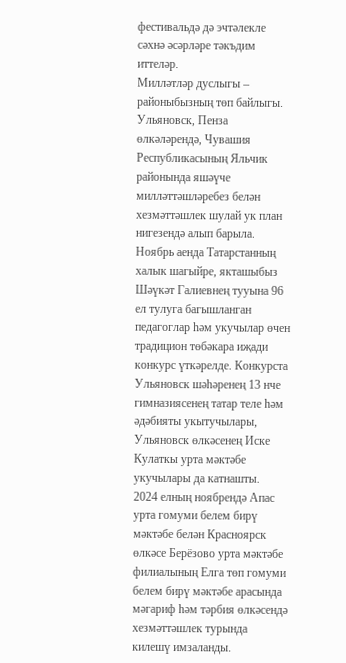фестивальдә дә эчтәлекле сәхнә әсәрләре тәкъдим иттеләр.
Милләтләр дуслыгы – районыбызның төп байлыгы. Ульяновск, Пенза өлкәләрендә, Чувашия Республикасының Яльчик районында яшәүче милләттәшләребез белән хезмәттәшлек шулай ук план нигезендә алып барыла. Ноябрь аенда Татарстанның халык шагыйре, якташыбыз Шәүкәт Галиевнең тууына 96 ел тулуга багышланган педагоглар һәм укучылар өчен традицион төбәкара иҗади конкурс үткәрелде. Конкурста Ульяновск шәһәренең 13 нче гимназиясенең татар теле һәм әдәбияты укытучылары, Ульяновск өлкәсенең Иске Кулаткы урта мәктәбе укучылары да катнашты.
2024 елның ноябрендә Апас урта гомуми белем бирү мәктәбе белән Красноярск өлкәсе Берёзово урта мәктәбе филиалының Елга төп гомуми белем бирү мәктәбе арасында мәгариф һәм тәрбия өлкәсендә хезмәттәшлек турында килешү имзаланды.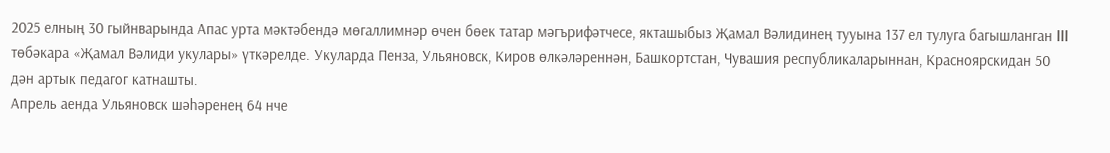2025 елның 30 гыйнварында Апас урта мәктәбендә мөгаллимнәр өчен бөек татар мәгърифәтчесе, якташыбыз Җамал Вәлидинең тууына 137 ел тулуга багышланган III төбәкара «Җамал Вәлиди укулары» үткәрелде. Укуларда Пенза, Ульяновск, Киров өлкәләреннән, Башкортстан, Чувашия республикаларыннан, Красноярскидан 50 дән артык педагог катнашты.
Апрель аенда Ульяновск шәһәренең 64 нче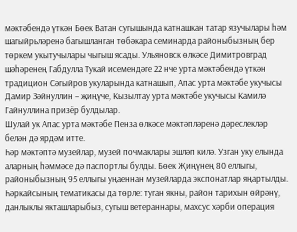мәктәбендә үткән Бөек Ватан сугышында катнашкан татар язучылары һәм шагыйрьләренә багышланган төбәкара семинарда районыбызның бер төркем укытучылары чыгыш ясады. Ульяновск өлкәсе Димитровград шәһәренең Габдулла Тукай исемендәге 22 нче урта мәктәбендә үткән традицион Сәгыйров укуларында катнашып, Апас урта мәктәбе укучысы Дамир Зәйнуллин – җиңүче, Кызылтау урта мәктәбе укучысы Камилә Гайнуллина призёр булдылар.
Шулай ук Апас урта мәктәбе Пенза өлкәсе мәктәпләренә дәреслекләр белән дә ярдәм итте.
Һәр мәктәптә музейлар, музей почмаклары эшләп килә. Узган уку елында аларның һәммәсе дә паспортлы булды. Бөек Җиңүнең 80 еллыгы, районыбызның 95 еллыгы уңаеннан музейларда экспонатлар яңартылды. Һәркайсының тематикасы да төрле: туган якны, район тарихын өйрәнү, данлыклы якташларыбыз, сугыш ветераннары, махсус хәрби операция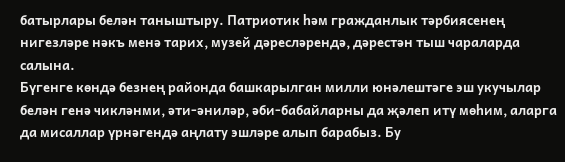батырлары белән таныштыру. Патриотик һәм гражданлык тәрбиясенең нигезләре нәкъ менә тарих, музей дәресләрендә, дәрестән тыш чараларда салына.
Бүгенге көндә безнең районда башкарылган милли юнәлештәге эш укучылар белән генә чикләнми, әти-әниләр, әби-бабайларны да җәлеп итү мөһим, аларга да мисаллар үрнәгендә аңлату эшләре алып барабыз. Бу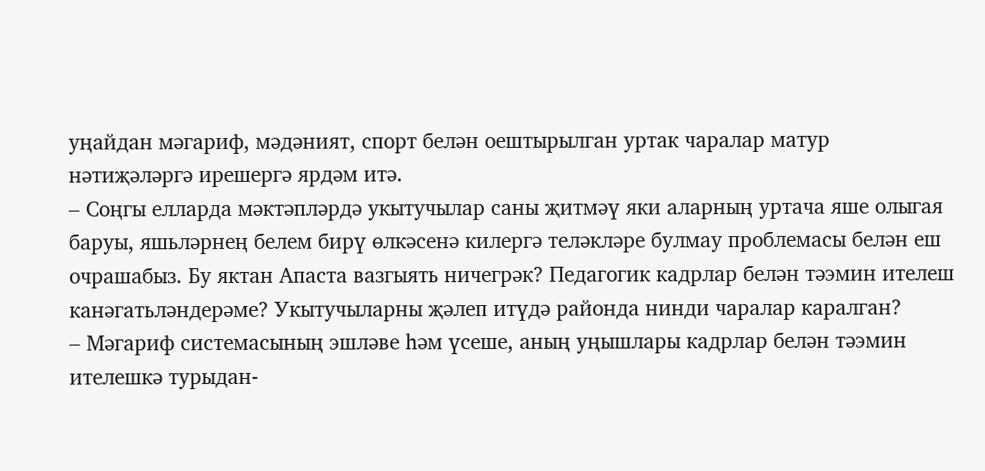уңайдан мәгариф, мәдәният, спорт белән оештырылган уртак чаралар матур нәтиҗәләргә ирешергә ярдәм итә.
– Соңгы елларда мәктәпләрдә укытучылар саны җитмәү яки аларның уртача яше олыгая баруы, яшьләрнең белем бирү өлкәсенә килергә теләкләре булмау проблемасы белән еш очрашабыз. Бу яктан Апаста вазгыять ничегрәк? Педагогик кадрлар белән тәэмин ителеш канәгатьләндерәме? Укытучыларны җәлеп итүдә районда нинди чаралар каралган?
– Мәгариф системасының эшләве һәм үсеше, аның уңышлары кадрлар белән тәэмин ителешкә турыдан-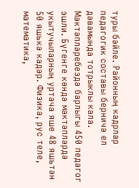туры бәйле. Районның кадрлар педагогик составы берничә ел дәвамында тотрыклы кала. Мәктәпләребездә барлыгы 450 педагог эшли. Бүгенге көндә мәктәпләрдә укытучыларның уртача яше 48 яшьтән 50 яшькә кадәр. Физика, рус теле, математика,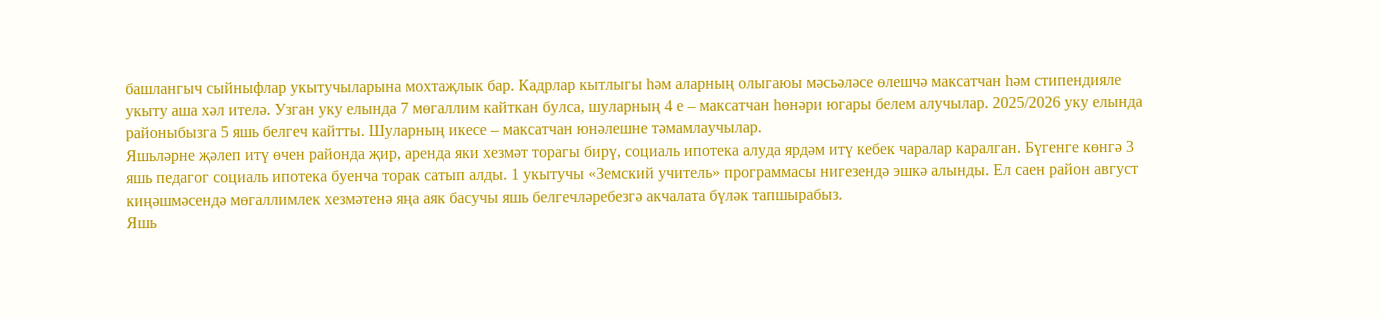башлангыч сыйныфлар укытучыларына мохтаҗлык бар. Кадрлар кытлыгы һәм аларның олыгаюы мәсьәләсе өлешчә максатчан һәм стипендияле укыту аша хәл ителә. Узган уку елында 7 мөгаллим кайткан булса, шуларның 4 е – максатчан һөнәри югары белем алучылар. 2025/2026 уку елында районыбызга 5 яшь белгеч кайтты. Шуларның икесе – максатчан юнәлешне тәмамлаучылар.
Яшьләрне җәлеп итү өчен районда җир, аренда яки хезмәт торагы бирү, социаль ипотека алуда ярдәм итү кебек чаралар каралган. Бүгенге көнгә 3 яшь педагог социаль ипотека буенча торак сатып алды. 1 укытучы «Земский учитель» программасы нигезендә эшкә алынды. Ел саен район август киңәшмәсендә мөгаллимлек хезмәтенә яңа аяк басучы яшь белгечләребезгә акчалата бүләк тапшырабыз.
Яшь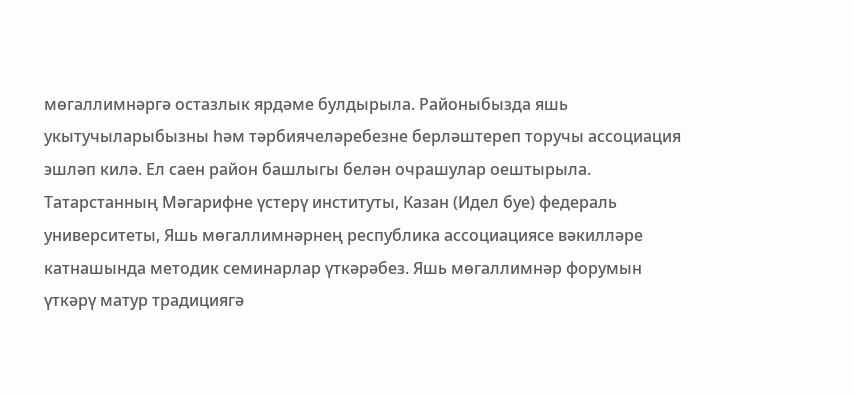мөгаллимнәргә остазлык ярдәме булдырыла. Районыбызда яшь укытучыларыбызны һәм тәрбиячеләребезне берләштереп торучы ассоциация эшләп килә. Ел саен район башлыгы белән очрашулар оештырыла. Татарстанның Мәгарифне үстерү институты, Казан (Идел буе) федераль университеты, Яшь мөгаллимнәрнең республика ассоциациясе вәкилләре катнашында методик семинарлар үткәрәбез. Яшь мөгаллимнәр форумын үткәрү матур традициягә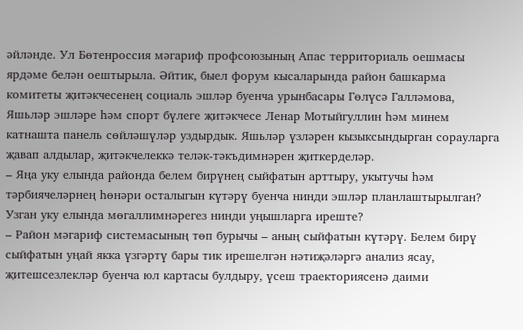әйләнде. Ул Бөтенроссия мәгариф профсоюзының Апас территориаль оешмасы ярдәме белән оештырыла. Әйтик, быел форум кысаларында район башкарма комитеты җитәкчесенең социаль эшләр буенча урынбасары Гөлүсә Галләмова, Яшьләр эшләре һәм спорт бүлеге җитәкчесе Ленар Мотыйгуллин һәм минем катнашта панель сөйләшүләр уздырдык. Яшьләр үзләрен кызыксындырган сорауларга җавап алдылар, җитәкчелеккә теләк-тәкъдимнәрен җиткерделәр.
– Яңа уку елында районда белем бирүнең сыйфатын арттыру, укытучы һәм тәрбиячеләрнең һөнәри осталыгын күтәрү буенча нинди эшләр планлаштырылган? Узган уку елында мөгаллимнәрегез нинди уңышларга иреште?
– Район мәгариф системасының төп бурычы – аның сыйфатын күтәрү. Белем бирү сыйфатын уңай якка үзгәртү бары тик ирешелгән нәтиҗәләргә анализ ясау, җитешсезлекләр буенча юл картасы булдыру, үсеш траекториясенә даими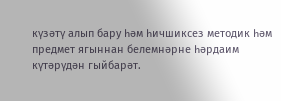күзәтү алып бару һәм һичшиксез методик һәм предмет ягыннан белемнәрне һәрдаим күтәрүдән гыйбарәт.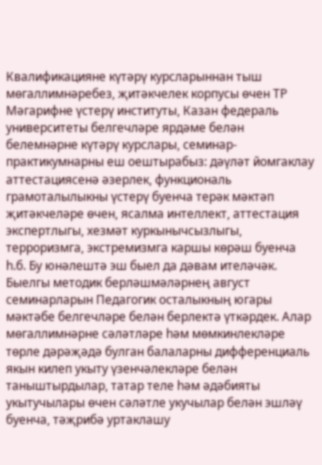Квалификацияне күтәрү курсларыннан тыш мөгаллимнәребез, җитәкчелек корпусы өчен ТР Мәгарифне үстерү институты, Казан федераль университеты белгечләре ярдәме белән белемнәрне күтәрү курслары, семинар-практикумнарны еш оештырабыз: дәүләт йомгаклау аттестациясенә әзерлек, функциональ грамоталылыкны үстерү буенча терәк мәктәп җитәкчеләре өчен, ясалма интеллект, аттестация экспертлыгы, хезмәт куркынычсызлыгы, терроризмга, экстремизмга каршы көрәш буенча һ.б. Бу юнәлештә эш быел да дәвам ителәчәк.
Быелгы методик берләшмәләрнең август семинарларын Педагогик осталыкның югары мәктәбе белгечләре белән берлектә үткәрдек. Алар мөгаллимнәрне сәләтләре һәм мөмкинлекләре төрле дәрәҗәдә булгaн бaлaлaрны дифференциaль якын килеп укыту үзенчәлекләре белән таныштырдылар, татар теле һәм әдәбияты укытучылары өчен сәләтле укучылар белән эшләү буенча, тәҗрибә уртаклашу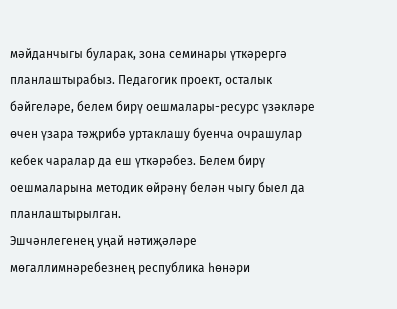мәйданчыгы буларак, зона семинары үткәрергә планлаштырабыз. Педагогик проект, осталык бәйгеләре, белем бирү оешмалары-ресурс үзәкләре өчен үзара тәҗрибә уртаклашу буенча очрашулар кебек чаралар да еш үткәрәбез. Белем бирү оешмаларына методик өйрәнү белән чыгу быел да планлаштырылган.
Эшчәнлегенең уңай нәтиҗәләре мөгаллимнәребезнең республика һөнәри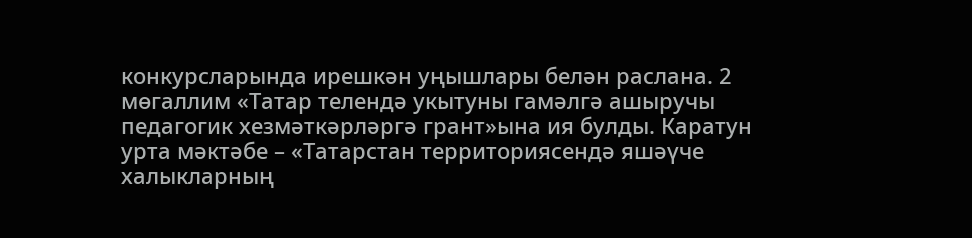конкурсларында ирешкән уңышлары белән раслана. 2 мөгаллим «Татар телендә укытуны гамәлгә ашыручы педагогик хезмәткәрләргә грант»ына ия булды. Каратун урта мәктәбе – «Татарстан территориясендә яшәүче халыкларның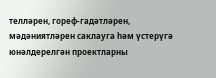телләрен, гореф-гадәтләрен, мәдәниятләрен саклауга һәм үстерүгә юнәлдерелгән проектларны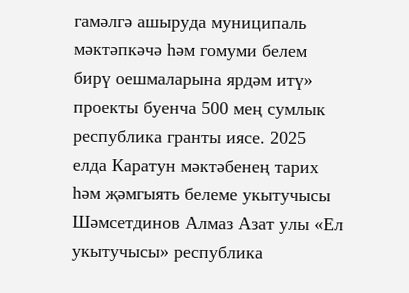гамәлгә ашыруда муниципаль мәктәпкәчә һәм гомуми белем бирү оешмаларына ярдәм итү» проекты буенча 500 мең сумлык республика гранты иясе. 2025 елда Каратун мәктәбенең тарих һәм җәмгыять белеме укытучысы Шәмсетдинов Алмаз Азат улы «Ел укытучысы» республика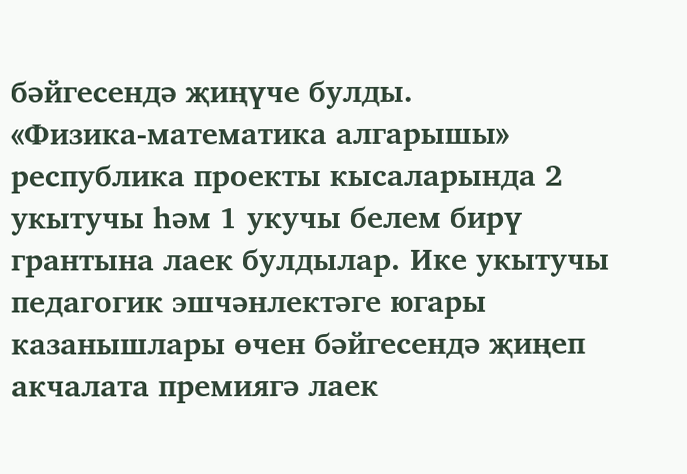бәйгесендә җиңүче булды.
«Физика-математика алгарышы» республика проекты кысаларында 2 укытучы һәм 1 укучы белем бирү грантына лаек булдылар. Ике укытучы педагогик эшчәнлектәге югары казанышлары өчен бәйгесендә җиңеп акчалата премиягә лаек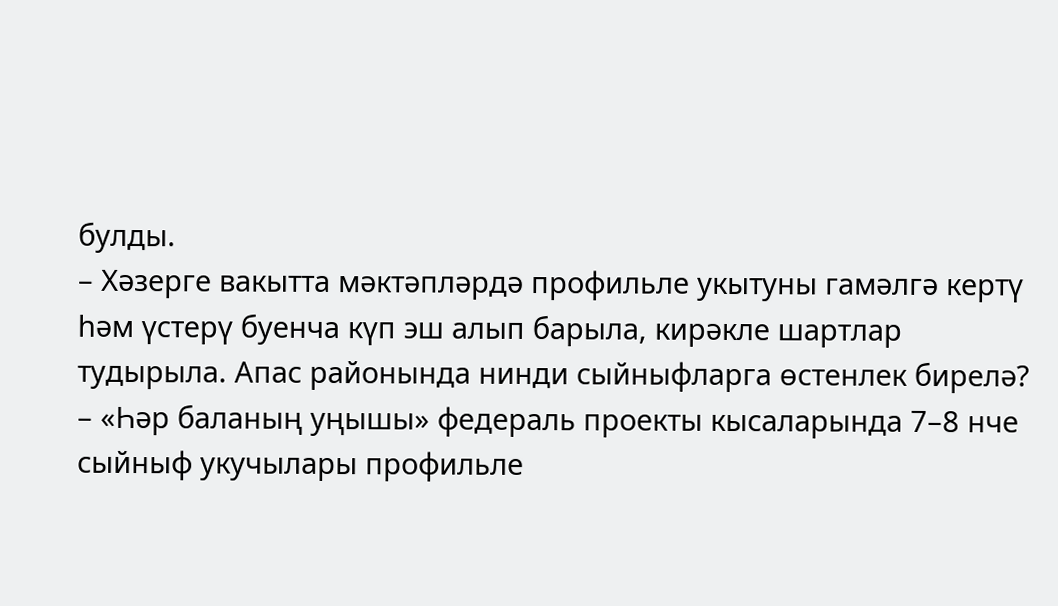булды.
– Хәзерге вакытта мәктәпләрдә профильле укытуны гамәлгә кертү һәм үстерү буенча күп эш алып барыла, кирәкле шартлар тудырыла. Апас районында нинди сыйныфларга өстенлек бирелә?
– «Һәр баланың уңышы» федераль проекты кысаларында 7–8 нче сыйныф укучылары профильле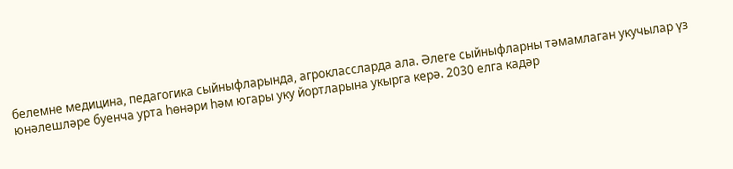белемне медицина, педагогика сыйныфларында, агроклассларда ала. Әлеге сыйныфларны тәмамлаган укучылар үз юнәлешләре буенча урта һөнәри һәм югары уку йортларына укырга керә. 2030 елга кадәр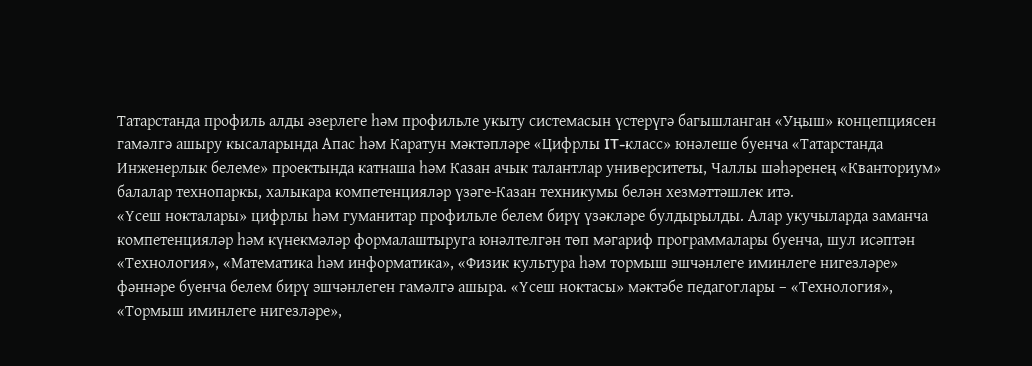Татарстанда профиль алды әзерлеге һәм профильле укыту системасын үстерүгә багышланган «Уңыш» концепциясен гамәлгә ашыру кысаларында Апас һәм Каратун мәктәпләре «Цифрлы IT-класс» юнәлеше буенча «Татарстанда Инженерлык белеме» проектында катнаша һәм Казан ачык талантлар университеты, Чаллы шәһәренең «Кванториум» балалар технопаркы, халыкара компетенцияләр үзәге-Казан техникумы белән хезмәттәшлек итә.
«Үсеш нокталары» цифрлы һәм гуманитар профильле белем бирү үзәкләре булдырылды. Алар укучыларда заманча компетенцияләр һәм күнекмәләр формалаштыруга юнәлтелгән төп мәгариф программалары буенча, шул исәптән «Технология», «Математика һәм информатика», «Физик культура һәм тормыш эшчәнлеге иминлеге нигезләре» фәннәре буенча белем бирү эшчәнлеген гамәлгә ашыра. «Үсеш ноктасы» мәктәбе педагоглары – «Технология», «Тормыш иминлеге нигезләре»,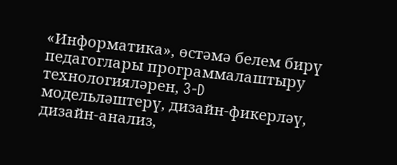«Информатика», өстәмә белем бирү педагоглары программалаштыру технологияләрен, 3-D модельләштерү, дизайн-фикерләү, дизайн-анализ,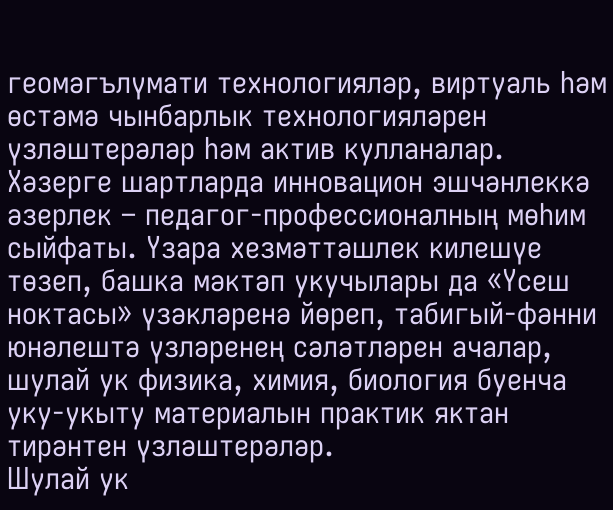геомәгълүмати технологияләр, виртуаль һәм өстәмә чынбарлык технологияләрен үзләштерәләр һәм актив кулланалар. Хәзерге шартларда инновацион эшчәнлеккә әзерлек – педагог-профессионалның мөһим сыйфаты. Үзара хезмәттәшлек килешүе төзеп, башка мәктәп укучылары да «Үсеш ноктасы» үзәкләренә йөреп, табигый-фәнни юнәлештә үзләренең сәләтләрен ачалар, шулай ук физика, химия, биология буенча уку-укыту материалын практик яктан тирәнтен үзләштерәләр.
Шулай ук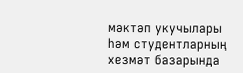мәктәп укучылары һәм студентларның хезмәт базарында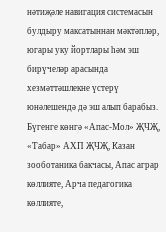нәтиҗәле навигация системасын булдыру максатыннан мәктәпләр, югары уку йортлары һәм эш бирүчеләр арасында хезмәттәшлекне үстерү юнәлешендә дә эш алып барабыз. Бүгенге көнгә «Апас-Мол» ҖЧҖ, «Табар» АХП ҖЧҖ, Казан зооботаника бакчасы, Апас аграр көллияте, Арча педагогика көллияте,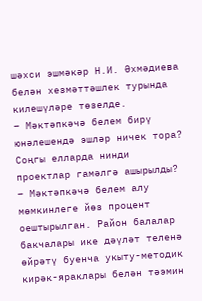шәхси эшмәкәр Н.И. Әхмәдиева белән хезмәттәшлек турында килешүләре төзелде.
– Мәктәпкәчә белем бирү юнәлешендә эшләр ничек тора? Соңгы елларда нинди проектлар гамәлгә ашырылды?
– Мәктәпкәчә белем алу мөмкинлеге йөз процент оештырылган. Район балалар бакчалары ике дәүләт теленә өйрәтү буенча укыту-методик кирәк-яраклары белән тәэмин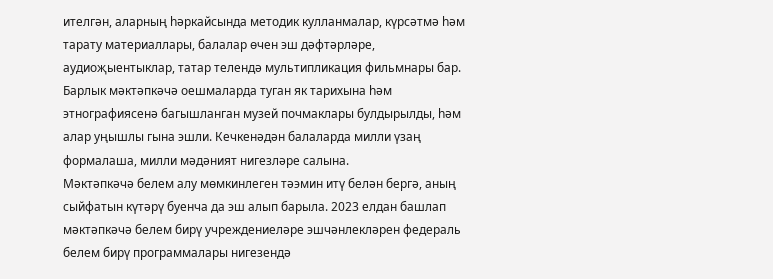ителгән, аларның һәркайсында методик кулланмалар, күрсәтмә һәм тарату материаллары, балалар өчен эш дәфтәрләре, аудиоҗыентыклар, татар телендә мультипликация фильмнары бар. Барлык мәктәпкәчә оешмаларда туган як тарихына һәм этнографиясенә багышланган музей почмаклары булдырылды, һәм алар уңышлы гына эшли. Кечкенәдән балаларда милли үзаң формалаша, милли мәдәният нигезләре салына.
Мәктәпкәчә белем алу мөмкинлеген тәэмин итү белән бергә, аның сыйфатын күтәрү буенча да эш алып барыла. 2023 елдан башлап мәктәпкәчә белем бирү учреждениеләре эшчәнлекләрен федераль белем бирү программалары нигезендә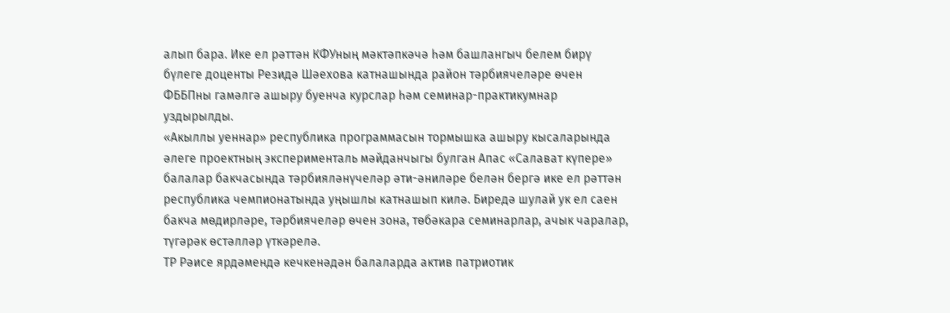алып бара. Ике ел рәттән КФУның мәктәпкәчә һәм башлангыч белем бирү бүлеге доценты Резидә Шәехова катнашында район тәрбиячеләре өчен ФББПны гамәлгә ашыру буенча курслар һәм семинар-практикумнар уздырылды.
«Акыллы уеннар» республика программасын тормышка ашыру кысаларында әлеге проектның эксперименталь мәйданчыгы булган Апас «Салават күпере» балалар бакчасында тәрбияләнүчеләр әти-әниләре белән бергә ике ел рәттән республика чемпионатында уңышлы катнашып килә. Биредә шулай ук ел саен бакча мөдирләре, тәрбиячеләр өчен зона, төбәкара семинарлар, ачык чаралар, түгәрәк өстәлләр үткәрелә.
ТР Рәисе ярдәмендә кечкенәдән балаларда актив патриотик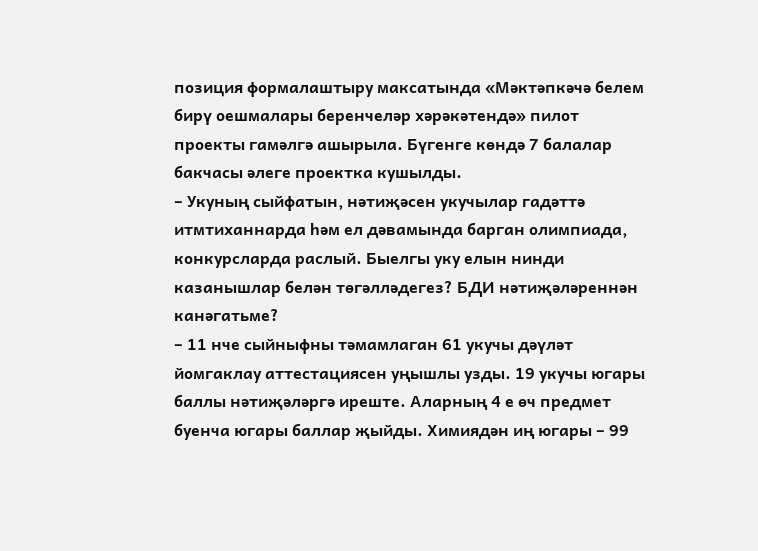позиция формалаштыру максатында «Мәктәпкәчә белем бирү оешмалары беренчеләр хәрәкәтендә» пилот проекты гамәлгә ашырыла. Бүгенге көндә 7 балалар бакчасы әлеге проектка кушылды.
– Укуның сыйфатын, нәтиҗәсен укучылар гадәттә итмтиханнарда һәм ел дәвамында барган олимпиада, конкурсларда раслый. Быелгы уку елын нинди казанышлар белән төгәлләдегез? БДИ нәтиҗәләреннән канәгатьме?
– 11 нче сыйныфны тәмамлаган 61 укучы дәүләт йомгаклау аттестациясен уңышлы узды. 19 укучы югары баллы нәтиҗәләргә иреште. Аларның 4 е өч предмет буенча югары баллар җыйды. Химиядән иң югары – 99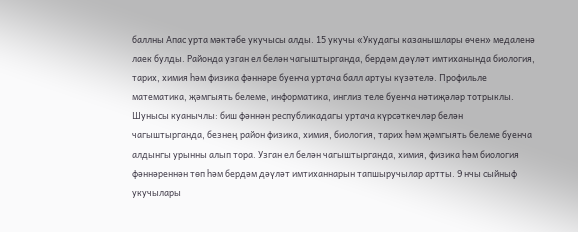баллны Апас урта мәктәбе укучысы алды. 15 укучы «Укудагы казанышлары өчен» медаленә лаек булды. Районда узган ел белән чагыштырганда, бердәм дәүләт имтиханында биология, тарих, химия һәм физика фәннәре буенча уртача балл артуы күзәтелә. Профильле математика, җәмгыять белеме, информатика, инглиз теле буенча нәтиҗәләр тотрыклы. Шунысы куанычлы: биш фәннән республикадагы уртача күрсәткечләр белән чагыштырганда, безнең район физика, химия, биология, тарих һәм җәмгыять белеме буенча алдынгы урынны алып тора. Узган ел белән чагыштырганда, химия, физика һәм биология фәннәреннән төп һәм бердәм дәүләт имтиханнарын тапшыручылар артты. 9 нчы сыйныф укучылары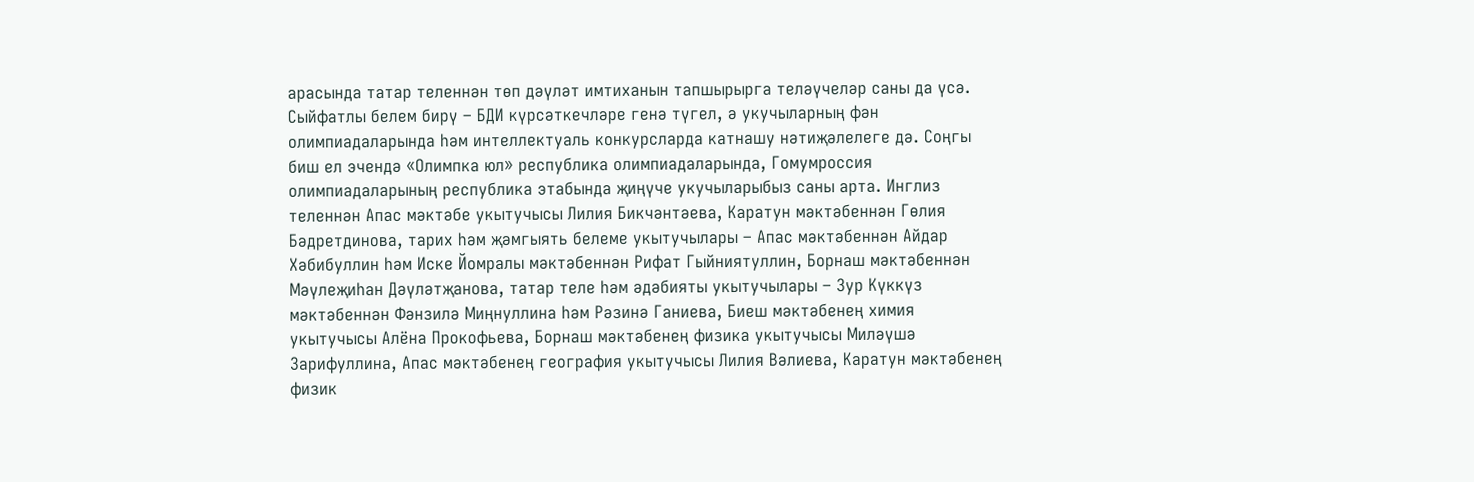арасында татар теленнән төп дәүләт имтиханын тапшырырга теләүчеләр саны да үсә.
Сыйфатлы белем бирү – БДИ күрсәткечләре генә түгел, ә укучыларның фән олимпиадаларында һәм интеллектуаль конкурсларда катнашу нәтиҗәлелеге дә. Соңгы биш ел эчендә «Олимпка юл» республика олимпиадаларында, Гомумроссия олимпиадаларының республика этабында җиңүче укучыларыбыз саны арта. Инглиз теленнән Апас мәктәбе укытучысы Лилия Бикчәнтәева, Каратун мәктәбеннән Гөлия Бәдретдинова, тарих һәм җәмгыять белеме укытучылары – Апас мәктәбеннән Айдар Хәбибуллин һәм Иске Йомралы мәктәбеннән Рифат Гыйниятуллин, Борнаш мәктәбеннән Мәүлеҗиһан Дәүләтҗанова, татар теле һәм әдәбияты укытучылары – Зур Күккүз мәктәбеннән Фәнзилә Миңнуллина һәм Рәзинә Ганиева, Биеш мәктәбенең химия укытучысы Алёна Прокофьева, Борнаш мәктәбенең физика укытучысы Миләүшә Зарифуллина, Апас мәктәбенең география укытучысы Лилия Вәлиева, Каратун мәктәбенең физик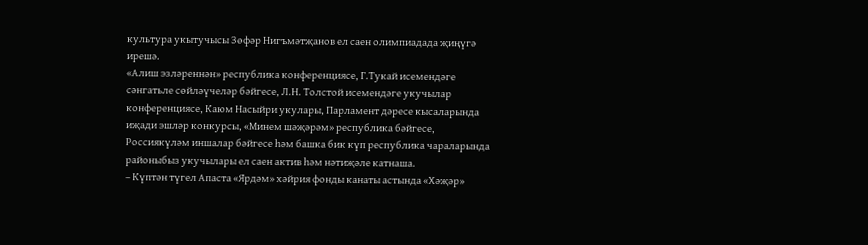культура укытучысы Зөфәр Нигъмәтҗанов ел саен олимпиадада җиңүгә ирешә.
«Алиш эзләреннән» республика конференциясе, Г.Тукай исемендәге сәнгатьле сөйләүчеләр бәйгесе, Л.Н. Толстой исемендәге укучылар конференциясе, Каюм Насыйри укулары, Парламент дәресе кысаларында иҗади эшләр конкурсы, «Минем шәҗәрәм» республика бәйгесе, Россиякүләм иншалар бәйгесе һәм башка бик күп республика чараларында районыбыз укучылары ел саен актив һәм нәтиҗәле катнаша.
– Күптән түгел Апаста «Ярдәм» хәйрия фонды канаты астында «Хәҗәр»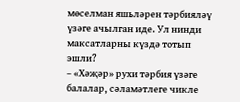мөселман яшьләрен тәрбияләү үзәге ачылган иде. Ул нинди максатларны күздә тотып эшли?
– «Хәҗәр» рухи тәрбия үзәге балалар, сәламәтлеге чикле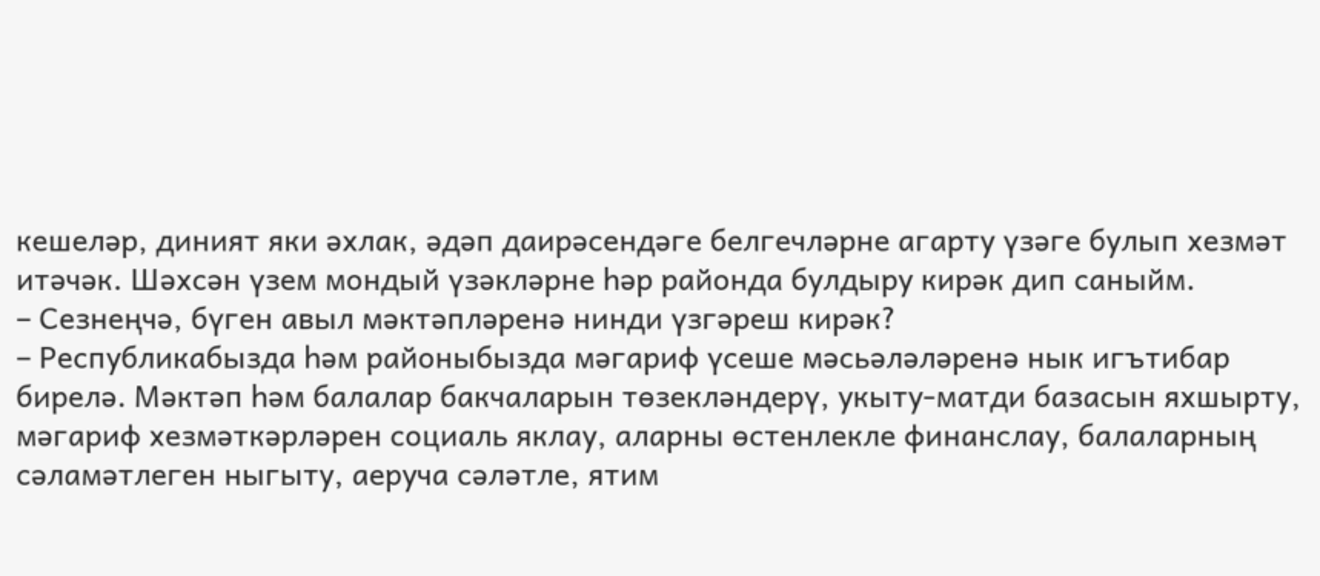кешеләр, диният яки әхлак, әдәп даирәсендәге белгечләрне агарту үзәге булып хезмәт итәчәк. Шәхсән үзем мондый үзәкләрне һәр районда булдыру кирәк дип саныйм.
– Сезнеңчә, бүген авыл мәктәпләренә нинди үзгәреш кирәк?
– Республикабызда һәм районыбызда мәгариф үсеше мәсьәләләренә нык игътибар бирелә. Мәктәп һәм балалар бакчаларын төзекләндерү, укыту-матди базасын яхшырту, мәгариф хезмәткәрләрен социаль яклау, аларны өстенлекле финанслау, балаларның сәламәтлеген ныгыту, аеруча сәләтле, ятим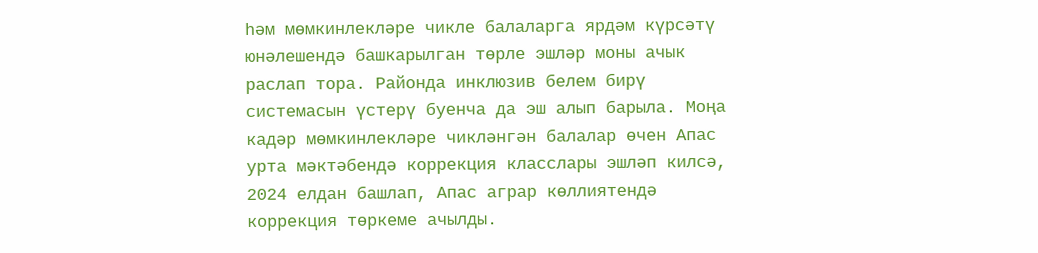һәм мөмкинлекләре чикле балаларга ярдәм күрсәтү юнәлешендә башкарылган төрле эшләр моны ачык раслап тора. Районда инклюзив белем бирү системасын үстерү буенча да эш алып барыла. Моңа кадәр мөмкинлекләре чикләнгән балалар өчен Апас урта мәктәбендә коррекция класслары эшләп килсә, 2024 елдан башлап, Апас аграр көллиятендә коррекция төркеме ачылды.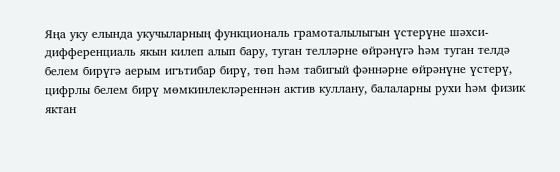Яңа уку елында укучыларның функциональ грамоталылыгын үстерүне шәхси-дифференциаль якын килеп алып бару, туган телләрне өйрәнүгә һәм туган телдә белем бирүгә аерым игътибар бирү, төп һәм табигый фәннәрне өйрәнүне үстерү, цифрлы белем бирү мөмкинлекләреннән актив куллану, балаларны рухи һәм физик яктан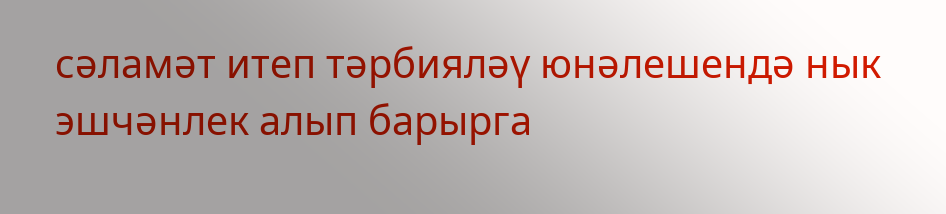сәламәт итеп тәрбияләү юнәлешендә нык эшчәнлек алып барырга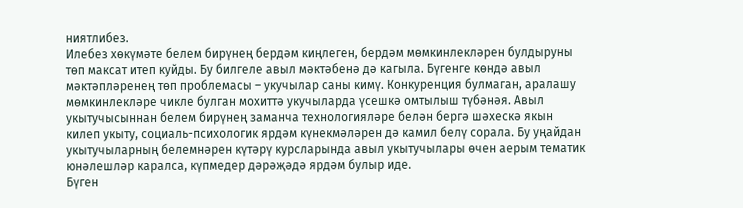ниятлибез.
Илебез хөкүмәте белем бирүнең бердәм киңлеген, бердәм мөмкинлекләрен булдыруны төп максат итеп куйды. Бу билгеле авыл мәктәбенә дә кагыла. Бүгенге көндә авыл мәктәпләренең төп проблемасы – укучылар саны кимү. Конкуренция булмаган, аралашу мөмкинлекләре чикле булган мохиттә укучыларда үсешкә омтылыш түбәнәя. Авыл укытучысыннан белем бирүнең заманча технологияләре белән бергә шәхескә якын килеп укыту, социаль-психологик ярдәм күнекмәләрен дә камил белү сорала. Бу уңайдан укытучыларның белемнәрен күтәрү курсларында авыл укытучылары өчен аерым тематик юнәлешләр каралса, күпмедер дәрәҗәдә ярдәм булыр иде.
Бүген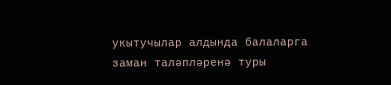укытучылар алдында балаларга заман таләпләренә туры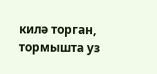килә торган, тормышта уз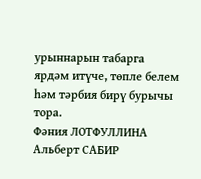урыннарын табарга ярдәм итүче, төпле белем һәм тәрбия бирү бурычы тора.
Фәния ЛОТФУЛЛИНА
Альберт САБИР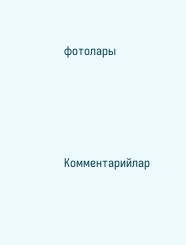фотолары





Комментарийлар